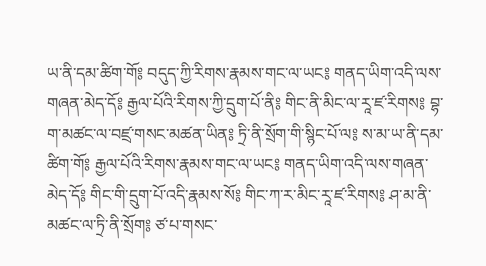ཡ་ནི་དམ་ཚིག་གོ༔ བདུད་ཀྱི་རིགས་རྣམས་གང་ལ་ཡང༔ གནད་ཡིག་འདི་ལས་གཞན་མེད་དོ༔ རྒྱལ་པོའི་རིགས་ཀྱི་དྲུག་པོ་ནི༔ གིང་ནི་མིང་ལ་རཱ་ཛ་རིགས༔ བྷ་ག་མཚང་ལ་བཛྲ་གསང་མཚན་ཡིན༔ ཏྲི་ནི་སྲོག་གི་སྙིང་པོ་ལ༔ ས་མ་ཡ་ནི་དམ་ཚིག་གོ༔ རྒྱལ་པོའི་རིགས་རྣམས་གང་ལ་ཡང༔ གནད་ཡིག་འདི་ལས་གཞན་མེད་དོ༔ གིང་གི་དྲུག་པོ་འདི་རྣམས་སོ༔ གིང་ཀ་ར་མིང་རཱ་ཛ་རིགས༔ ཤ་མ་ནི་མཚང་ལ་ཏྲི་ནི་སྲོག༔ ཙ་པ་གསང་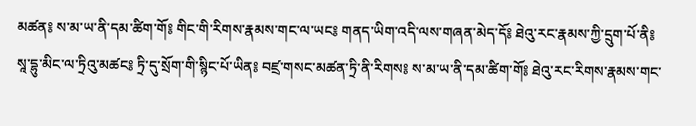མཚན༔ ས་མ་ཡ་ནི་དམ་ཚིག་གོ༔ གིང་གི་རིགས་རྣམས་གང་ལ་ཡང༔ གནད་ཡིག་འདི་ལས་གཞན་མེད་དོ༔ ཐེའུ་རང་རྣམས་ཀྱི་དྲུག་པོ་ནི༔ སཱ་དྷུ་མིང་ལ་ཏྲིའུ་མཚང༔ ཏྲི་དུ་སྲོག་གི་སྙིང་པོ་ཡིན༔ བཛྲ་གསང་མཚན་ཏྲི་ནི་རིགས༔ ས་མ་ཡ་ནི་དམ་ཚིག་གོ༔ ཐེའུ་རང་རིགས་རྣམས་གང་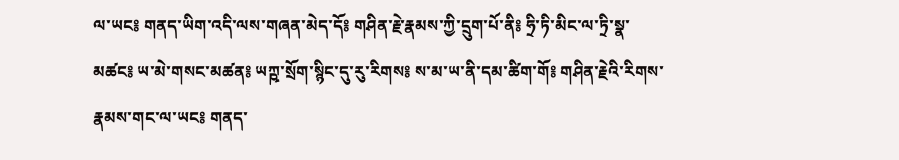ལ་ཡང༔ གནད་ཡིག་འདི་ལས་གཞན་མེད་དོ༔ གཤིན་རྗེ་རྣམས་ཀྱི་དྲུག་པོ་ནི༔ ཧྲི་ཏི་མིང་ལ་ཏྲི་སྣ་མཚང༔ ཡ་མེ་གསང་མཚན༔ ཡཀྵ་སྲོག་སྙིང་དུ་རུ་རིགས༔ ས་མ་ཡ་ནི་དམ་ཚིག་གོ༔ གཤིན་རྗེའི་རིགས་རྣམས་གང་ལ་ཡང༔ གནད་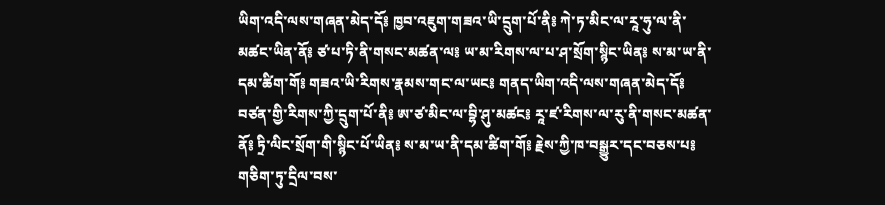ཡིག་འདི་ལས་གཞན་མེད་དོ༔ ཁྱབ་འཇུག་གཟའ་ཡི་དྲུག་པོ་ནི༔ ཀེ་ཏ་མིང་ལ་རཱ་ཧུ་ལ་ནི་མཚང་ཡིན་ནོ༔ ཙ་པ་ཏི་ནི་གསང་མཚན་ལ༔ ཡ་མ་རིགས་ལ་པ་ཤ་སྲོག་སྙིང་ཡིན༔ ས་མ་ཡ་ནི་དམ་ཚིག་གོ༔ གཟའ་ཡི་རིགས་རྣམས་གང་ལ་ཡང༔ གནད་ཡིག་འདི་ལས་གཞན་མེད་དོ༔ བཙན་གྱི་རིགས་ཀྱི་དྲུག་པོ་ནི༔ ཨ་ཙ་མིང་ལ་བྷི་ཤུ་མཚང༔ རཱ་ཛ་རིགས་ལ་རུ་ནི་གསང་མཚན་ནོ༔ ཏྲི་ལིང་སྲོག་གི་སྙིང་པོ་ཡིན༔ ས་མ་ཡ་ནི་དམ་ཚིག་གོ༔ རྗེས་ཀྱི་ཁ་བསྒྱུར་དང་བཅས་པ༔ གཅིག་ཏུ་དྲིལ་བས་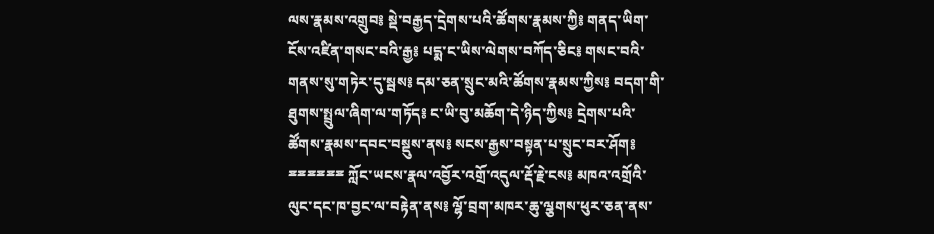ལས་རྣམས་འགྲུབ༔ སྡེ་བརྒྱད་དྲེགས་པའི་ཚོགས་རྣམས་ཀྱི༔ གནད་ཡིག་ངོས་འཛིན་གསང་བའི་རྒྱ༔ པདྨ་ང་ཡིས་ལེགས་བཀོད་ཅིང༔ གསང་བའི་གནས་སུ་གཏེར་དུ་སྦས༔ དམ་ཅན་སྲུང་མའི་ཚོགས་རྣམས་ཀྱིས༔ བདག་གི་ཐུགས་སྤྲུལ་ཞིག་ལ་གཏོད༔ ང་ཡི་བུ་མཆོག་དེ་ཉིད་ཀྱིས༔ དྲེགས་པའི་ཚོགས་རྣམས་དབང་བསྡུས་ནས༔ སངས་རྒྱས་བསྟན་པ་སྲུང་བར་ཤོག༔ ྈྈྈྈྈྈ ཀློང་ཡངས་རྣལ་འབྱོར་འགྲོ་འདུལ་རྡོ་རྗེ་ངས༔ མཁའ་འགྲོའི་ལུང་དང་ཁ་བྱང་ལ་བརྟེན་ནས༔ ལྷོ་བྲག་མཁར་ཆུ་ལྕགས་ཕུར་ཅན་ནས་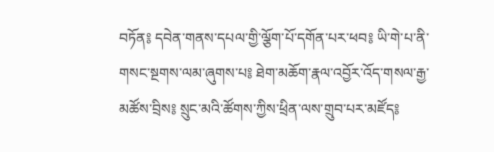བཏོན༔ དབེན་གནས་དཔལ་གྱི་ལྕོག་པོ་དགོན་པར་ཕབ༔ ཡི་གེ་པ་ནི་གསང་སྔགས་ལམ་ཞུགས་པ༔ ཐེག་མཆོག་རྣལ་འབྱོར་འོད་གསལ་རྒྱ་མཚོས་བྲིས༔ སྲུང་མའི་ཚོགས་ཀྱིས་ཕྲིན་ལས་གྲུབ་པར་མཛོད༔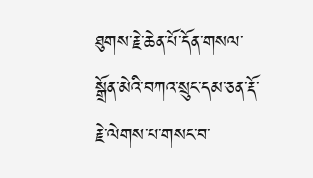ཐུགས་རྗེ་ཆེན་པོ་དོན་གསལ་སྒྲོན་མེའི་བཀའ་སྲུང་དམ་ཅན་རྡོ་རྗེ་ལེགས་པ་གསང་བ་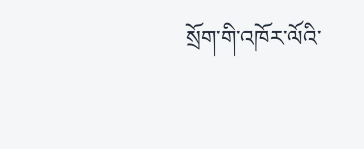སྲོག་གི་འཁོར་ལོའི་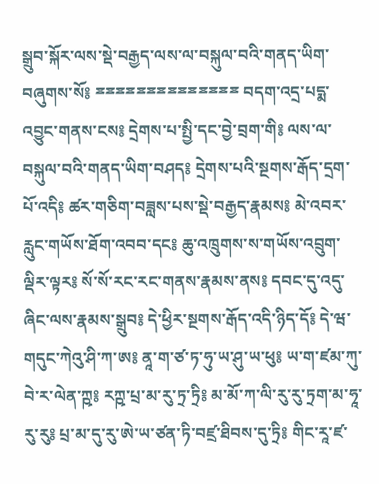སྒྲུབ་སྐོར་ལས་སྡེ་བརྒྱད་ལས་ལ་བསྐུལ་བའི་གནད་ཡིག་བཞུགས་སོ༔ ྈྈྈྈྈྈྈྈྈྈྈྈྈྈ བདག་འདྲ་པདྨ་འབྱུང་གནས་ངས༔ དྲེགས་པ་སྤྱི་དང་བྱེ་བྲག་གི༔ ལས་ལ་བསྐུལ་བའི་གནད་ཡིག་བཤད༔ དྲེགས་པའི་སྔགས་རྒོད་དྲག་པོ་འདི༔ ཚར་གཅིག་བཟླས་པས་སྡེ་བརྒྱད་རྣམས༔ མེ་འབར་རླུང་གཡོས་ཐོག་འབབ་དང༔ ཆུ་འཁྲུགས་ས་གཡོས་འབྲུག་ལྡིར་ལྟར༔ སོ་སོ་རང་རང་གནས་རྣམས་ནས༔ དབང་དུ་འདུ་ཞིང་ལས་རྣམས་སྒྲུབ༔ དེ་ཕྱིར་སྔགས་རྒོད་འདི་ཉིད་དོ༔ དེ་ཝ་གདུང་ཀེའུ་ཤི་ཀ་ཨ༔ ནཱ་ག་ཙ་ཏ་ཧུ་ཡ་ཤུ་ཡ་ཕུ༔ ཡ་ག་ཛམ་ཀུ་བེ་ར་ལེན་ཀྵ༔ རཀྵ་པྲ་མ་རུ་ཏྲ་ཏྲི༔ མ་མོ་ཀ་ལི་རུ་རུ་ཏྲག་མ་ཧཱ་རུ་རུ༔ པྲ་མ་དུ་རུ་ཨེ་ཡ་ཙན་ཏི་བཛྲ་ཐིབས་དུ་ཏྲི༔ གིང་རཱ་ཛ་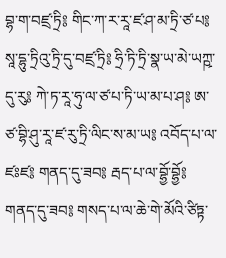བྷ་ག་བཛྲ་ཏྲི༔ གིང་ཀ་ར་རཱ་ཛ་ཤ་མ་ཏྲི་ཙ་པ༔ སཱ་དྷུ་ཏྲིའུ་ཏྲི་དུ་བཛྲ་ཏྲི༔ ཧྲི་ཏི་ཏྲི་སྣ་ཡ་མེ་ཡཀྵ་དུ་རུ༔ ཀེ་ཏ་རཱ་ཧུ་ལ་ཙ་པ་ཏི་ཡ་མ་པ་ཤ༔ ཨ་ཙ་བྷི་ཤུ་རཱ་ཛ་རུ་ཏྲི་ལིང་ས་མ་ཡ༔ འབོད་པ་ལ་ཛཿཛ༔ གནད་དུ་ཟབ༔ རྦད་པ་ལ་བྷྱོ་བྷྱོ༔ གནད་དུ་ཟབ༔ གསད་པ་ལ་ཆེ་གེ་མོའི་ཙིཏྟ་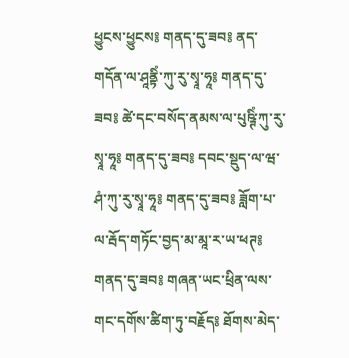ཕྱུངས་ཕྱུངས༔ གནད་དུ་ཟབ༔ ནད་གདོན་ལ་ཤཱནྟིཾ་ཀུ་རུ་སྭཱ་ཧཱ༔ གནད་དུ་ཟབ༔ ཚེ་དང་བསོད་ནམས་ལ་པུཥྚིཾ་ཀུ་རུ་སྭཱ་ཧཱ༔ གནད་དུ་ཟབ༔ དབང་སྡུད་ལ་ཝ་ཤཾ་ཀུ་རུ་སྭཱ་ཧཱ༔ གནད་དུ་ཟབ༔ ཟློག་པ་ལ་རྦོད་གཏོང་བྱད་མ་མཱ་ར་ཡ་ཕཊ༔ གནད་དུ་ཟབ༔ གཞན་ཡང་ཕྲིན་ལས་གང་དགོས་ཚིག་ཏུ་བརྗོད༔ ཐོགས་མེད་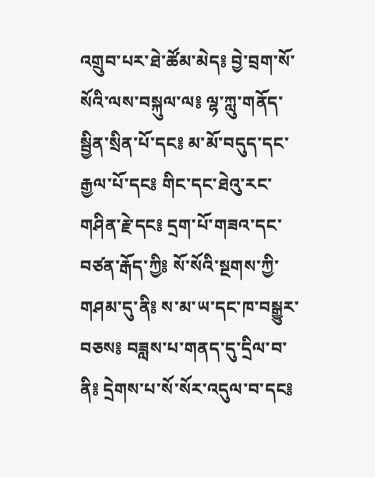འགྲུབ་པར་ཐེ་ཚོམ་མེད༔ བྱེ་བྲག་སོ་སོའི་ལས་བསྐུལ་ལ༔ ལྷ་ཀླུ་གནོད་སྦྱིན་སྲིན་པོ་དང༔ མ་མོ་བདུད་དང་རྒྱལ་པོ་དང༔ གིང་དང་ཐེའུ་རང་གཤིན་རྗེ་དང༔ དྲག་པོ་གཟའ་དང་བཙན་རྒོད་ཀྱི༔ སོ་སོའི་སྔགས་ཀྱི་གཤམ་དུ་ནི༔ ས་མ་ཡ་དང་ཁ་བསྒྱུར་བཅས༔ བཟླས་པ་གནད་དུ་དྲིལ་བ་ནི༔ དྲེགས་པ་སོ་སོར་འདུལ་བ་དང༔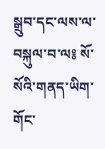སྒྲུབ་དང་ལས་ལ་བསྐུལ་བ་ལ༔ སོ་སོའི་གནད་ཡིག་གོང་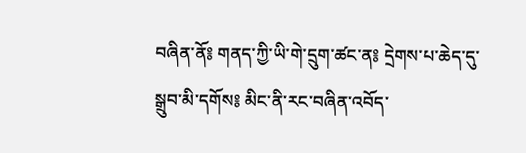བཞིན་ནོ༔ གནད་ཀྱི་ཡི་གེ་དྲུག་ཚང་ན༔ དྲེགས་པ་ཆེད་དུ་སྒྲུབ་མི་དགོས༔ མིང་ནི་རང་བཞིན་འབོད་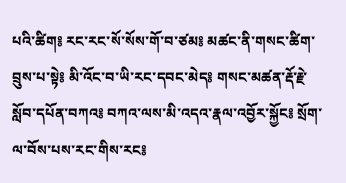པའི་ཚིག༔ རང་རང་སོ་སོས་གོ་བ་ཙམ༔ མཚང་ནི་གསང་ཚིག་བྲུས་པ་སྟེ༔ མི་འོང་བ་ཡི་རང་དབང་མེད༔ གསང་མཚན་རྡོ་རྗེ་སློབ་དཔོན་བཀའ༔ བཀའ་ལས་མི་འདའ་རྣལ་འབྱོར་སྐྱོང༔ སྲོག་ལ་བོས་པས་རང་གིས་རང༔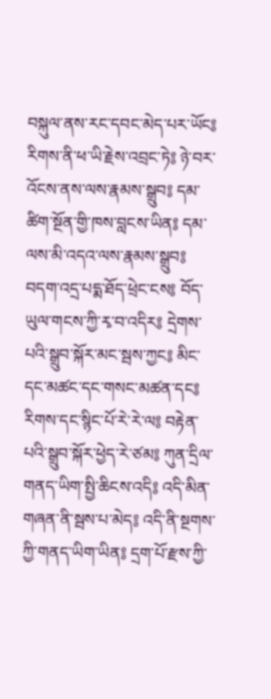བསྐུལ་ནས་རང་དབང་མེད་པར་ཡོང༔ རིགས་ནི་ཕ་ཡི་རྗེས་འབྲང་ཏེ༔ ཉེ་བར་འོངས་ནས་ལས་རྣམས་སྒྲུབ༔ དམ་ཚིག་སྔོན་གྱི་ཁས་བླངས་ཡིན༔ དམ་ལས་མི་འདའ་ལས་རྣམས་སྒྲུབ༔ བདག་འདྲ་པདྨ་ཐོད་ཕྲེང་ངས༔ བོད་ཡུལ་གངས་ཀྱི་རྭ་བ་འདིར༔ དྲེགས་པའི་སྒྲུབ་སྐོར་མང་སྦས་ཀྱང༔ མིང་དང་མཚང་དང་གསང་མཚན་དང༔ རིགས་དང་སྙིང་པོ་རེ་རེ་ལ༔ བརྟེན་པའི་སྒྲུབ་སྐོར་ཕྱེད་རེ་ཙམ༔ ཀུན་དྲིལ་གནད་ཡིག་སྤྱི་ཆིངས་འདི༔ འདི་མིན་གཞན་ནི་སྦས་པ་མེད༔ འདི་ནི་སྔགས་ཀྱི་གནད་ཡིག་ཡིན༔ དྲག་པོ་རྫས་ཀྱི་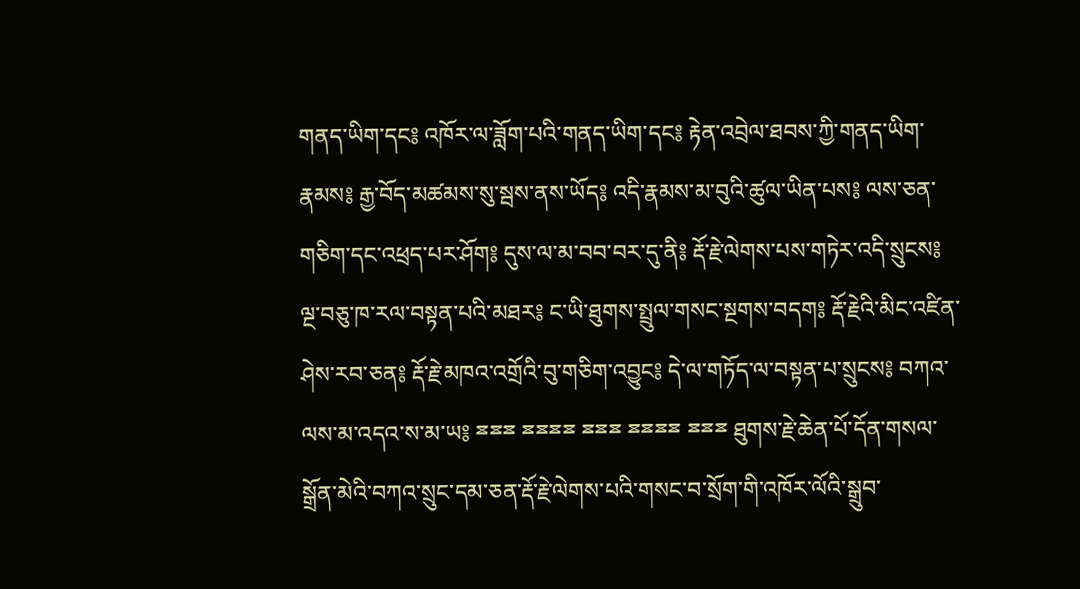གནད་ཡིག་དང༔ འཁོར་ལ་ཟློག་པའི་གནད་ཡིག་དང༔ རྟེན་འབྲེལ་ཐབས་ཀྱི་གནད་ཡིག་རྣམས༔ རྒྱ་བོད་མཚམས་སུ་སྦས་ནས་ཡོད༔ འདི་རྣམས་མ་བུའི་ཚུལ་ཡིན་པས༔ ལས་ཅན་གཅིག་དང་འཕྲད་པར་ཤོག༔ དུས་ལ་མ་བབ་བར་དུ་ནི༔ རྡོ་རྗེ་ལེགས་པས་གཏེར་འདི་སྲུངས༔ ལྔ་བཅུ་ཁ་རལ་བསྟན་པའི་མཐར༔ ང་ཡི་ཐུགས་སྤྲུལ་གསང་སྔགས་བདག༔ རྡོ་རྗེའི་མིང་འཛིན་ཤེས་རབ་ཅན༔ རྡོ་རྗེ་མཁའ་འགྲོའི་བུ་གཅིག་འབྱུང༔ དེ་ལ་གཏོད་ལ་བསྟན་པ་སྲུངས༔ བཀའ་ལས་མ་འདའ་ས་མ་ཡ༔ ྈྈྈ ྈྈྈྈ ྈྈྈ ྈྈྈྈ ྈྈྈ ཐུགས་རྗེ་ཆེན་པོ་དོན་གསལ་སྒྲོན་མེའི་བཀའ་སྲུང་དམ་ཅན་རྡོ་རྗེ་ལེགས་པའི་གསང་བ་སྲོག་གི་འཁོར་ལོའི་སྒྲུབ་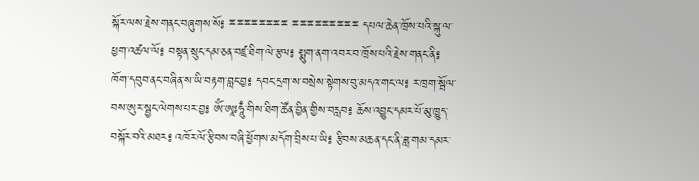སྐོར་ལས་རྗེས་གནང་བཞུགས་སོ༔ ྈྈྈྈྈྈྈྈ ྈྈྈྈྈྈྈྈྈ དཔལ་ཆེན་ཁྲོས་པའི་སྐུ་ལ་ཕྱག་འཚལ་ལོ༔ བསྟན་སྲུང་དམ་ཅན་བཛྲ་ཐིག་ལེ་རྩལ༔ སྨུག་ནག་འབར་བ་ཁྲོས་པའི་རྗེས་གནང་ནི༔ ཁོག་དབུབ་ནང་བཞིན་ས་ཡི་བརྟག་བླང་བྱ༔ དབང་དྲག་ས་བསྲེས་སྟེགས་བུ་མདའ་གང་ལ༔ ར་ཁྲག་སྦོལ་བས་ཨུར་སྦྱང་ལེགས་པར་བྱ༔ ཨོཾ་ཨཱཿཧཱུྃ་གིས་ཐིག་ཚོན་བྱིན་གྱིས་བརླབ༔ ཆོས་འབྱུང་དམར་པོ་མུ་ཁྱུད་བསྐོར་བའི་མཐར༔ འཁོར་ལོ་རྩིབས་བཞི་ཕྱོགས་མདོག་བྲིས་པ་ཡི༔ རྩིབས་མཆན་དང་ནི་ཟླ་གམ་དམར་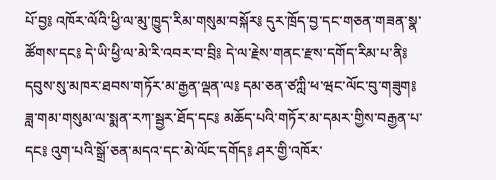པོ་བྱ༔ འཁོར་ལོའི་ཕྱི་ལ་མུ་ཁྱུད་རིམ་གསུམ་བསྐོར༔ དུར་ཁྲོད་བྱ་དང་གཅན་གཟན་སྣ་ཚོགས་དང༔ དེ་ཡི་ཕྱི་ལ་མེ་རི་འབར་བ་བྲི༔ དེ་ལ་རྗེས་གནང་རྫས་དགོད་རིམ་པ་ནི༔ དབུས་སུ་མཁར་ཐབས་གཏོར་མ་རྒྱན་ལྡན་ལ༔ དམ་ཅན་ཙཀླི་ཕ་ཝང་ལོང་བུ་གཟུག༔ ཟླ་གམ་གསུམ་ལ་སྨན་རཀ་སྦྱར་ཐོད་དང༔ མཆོད་པའི་གཏོར་མ་དམར་གྱིས་བརྒྱན་པ་དང༔ འུག་པའི་སྒྲོ་ཅན་མདའ་དང་མེ་ལོང་དགོད༔ ཤར་གྱི་འཁོར་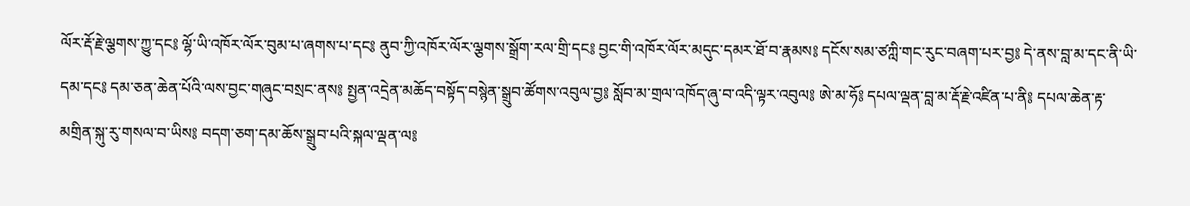ལོར་རྡོ་རྗེ་ལྕགས་ཀྱུ་དང༔ ལྷོ་ཡི་འཁོར་ལོར་བུམ་པ་ཞགས་པ་དང༔ ནུབ་ཀྱི་འཁོར་ལོར་ལྕགས་སྒྲོག་རལ་གྲི་དང༔ བྱང་གི་འཁོར་ལོར་མདུང་དམར་ཐོ་བ་རྣམས༔ དངོས་སམ་ཙཀླི་གང་རུང་བཞག་པར་བྱ༔ དེ་ནས་བླ་མ་དང་ནི་ཡི་དམ་དང༔ དམ་ཅན་ཆེན་པོའི་ལས་བྱང་གཞུང་བསྲང་ནས༔ སྤྱན་འདྲེན་མཆོད་བསྟོད་བསྙེན་སྒྲུབ་ཚོགས་འབུལ་བྱ༔ སློབ་མ་གྲལ་འཁོད་ཞུ་བ་འདི་ལྟར་འབུལ༔ ཨེ་མ་ཧོ༔ དཔལ་ལྡན་བླ་མ་རྡོ་རྗེ་འཛིན་པ་ནི༔ དཔལ་ཆེན་རྟ་མགྲིན་སྐུ་རུ་གསལ་བ་ཡིས༔ བདག་ཅག་དམ་ཆོས་སྒྲུབ་པའི་སྐལ་ལྡན་ལ༔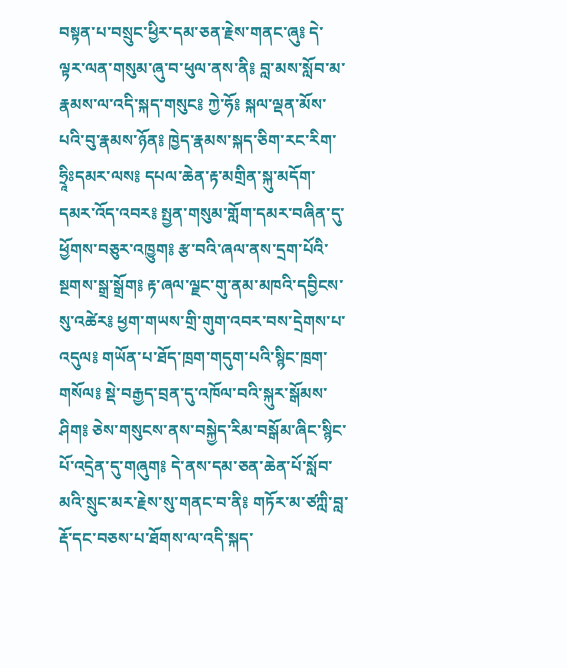བསྟན་པ་བསྲུང་ཕྱིར་དམ་ཅན་རྗེས་གནང་ཞུ༔ དེ་ལྟར་ལན་གསུམ་ཞུ་བ་ཕུལ་ནས་ནི༔ བླ་མས་སློབ་མ་རྣམས་ལ་འདི་སྐད་གསུང༔ ཀྱེ་ཧོ༔ སྐལ་ལྡན་མོས་པའི་བུ་རྣམས་ཉོན༔ ཁྱེད་རྣམས་སྐད་ཅིག་རང་རིག་ཧྲཱིཿདམར་ལས༔ དཔལ་ཆེན་རྟ་མགྲིན་སྐུ་མདོག་དམར་འོད་འབར༔ སྤྱན་གསུམ་གློག་དམར་བཞིན་དུ་ཕྱོགས་བཅུར་འཁྱུག༔ རྩ་བའི་ཞལ་ནས་དྲག་པོའི་སྔགས་སྒྲ་སྒྲོག༔ རྟ་ཞལ་ལྗང་གུ་ནམ་མཁའི་དབྱིངས་སུ་འཚེར༔ ཕྱག་གཡས་གྲི་གུག་འབར་བས་དྲེགས་པ་འདུལ༔ གཡོན་པ་ཐོད་ཁྲག་གདུག་པའི་སྙིང་ཁྲག་གསོལ༔ སྡེ་བརྒྱད་བྲན་དུ་འཁོལ་བའི་སྐུར་སྒོམས་ཤིག༔ ཅེས་གསུངས་ནས་བསྐྱེད་རིམ་བསྒོམ་ཞིང་སྙིང་པོ་འདྲེན་དུ་གཞུག༔ དེ་ནས་དམ་ཅན་ཆེན་པོ་སློབ་མའི་སྲུང་མར་རྗེས་སུ་གནང་བ་ནི༔ གཏོར་མ་ཙཀླི་བླ་རྡོ་དང་བཅས་པ་ཐོགས་ལ་འདི་སྐད་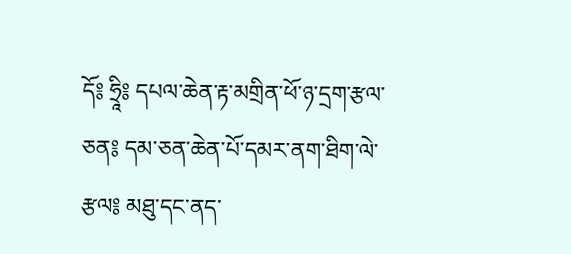དོ༔ ཧྲཱི༔ དཔལ་ཆེན་རྟ་མགྲིན་ཕོ་ཉ་དྲག་རྩལ་ཅན༔ དམ་ཅན་ཆེན་པོ་དམར་ནག་ཐིག་ལེ་རྩལ༔ མཐུ་དང་ནད་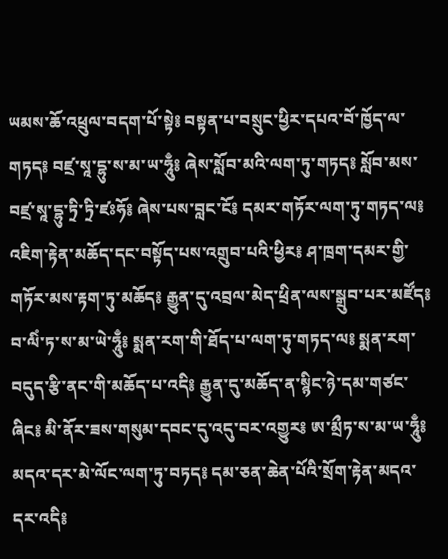ཡམས་ཆོ་འཕྲུལ་བདག་པོ་སྟེ༔ བསྟན་པ་བསྲུང་ཕྱིར་དཔའ་བོ་ཁྱོད་ལ་གཏད༔ བཛྲ་སཱ་དྷུ་ས་མ་ཡ་ཧཱུྃ༔ ཞེས་སློབ་མའི་ལག་ཏུ་གཏད༔ སློབ་མས་བཛྲ་སཱ་དྷུ་ཏྲི་ཏྲི་ཛཿཧོ༔ ཞེས་པས་བླང་ངོ༔ དམར་གཏོར་ལག་ཏུ་གཏད་ལ༔ འཇིག་རྟེན་མཆོད་དང་བསྟོད་པས་འགྲུབ་པའི་ཕྱིར༔ ཤ་ཁྲག་དམར་གྱི་གཏོར་མས་རྟག་ཏུ་མཆོད༔ རྒྱུན་དུ་འབྲལ་མེད་ཕྲིན་ལས་སྒྲུབ་པར་མཛོད༔ བ་ལིཾ་ཏ་ས་མ་ཡེ་ཧཱུྃ༔ སྨན་རག་གི་ཐོད་པ་ལག་ཏུ་གཏད་ལ༔ སྨན་རག་བདུད་རྩི་ནང་གི་མཆོད་པ་འདི༔ རྒྱུན་དུ་མཆོད་ན་སྙིང་ཉེ་དམ་གཙང་ཞིང༔ མི་ནོར་ཟས་གསུམ་དབང་དུ་འདུ་བར་འགྱུར༔ ཨ་མྲྀཏ་ས་མ་ཡ་ཧཱུྃ༔ མདའ་དར་མེ་ལོང་ལག་ཏུ་བཏད༔ དམ་ཅན་ཆེན་པོའི་སྲོག་རྟེན་མདའ་དར་འདི༔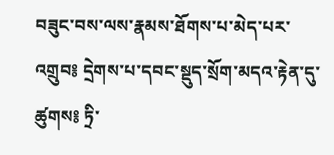བཟུང་བས་ལས་རྣམས་ཐོགས་པ་མེད་པར་འགྲུབ༔ དྲེགས་པ་དབང་སྡུད་སྲོག་མདའ་རྟེན་དུ་ཚུགས༔ ཏྲི་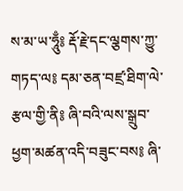ས་མ་ཡ་ཧཱུྃ༔ རྡོ་རྗེ་དང་ལྕགས་ཀྱུ་གཏད་ལ༔ དམ་ཅན་བཛྲ་ཐིག་ལེ་རྩལ་གྱི་ནི༔ ཞི་བའི་ལས་སྒྲུབ་ཕྱག་མཚན་འདི་བཟུང་བས༔ ཞི་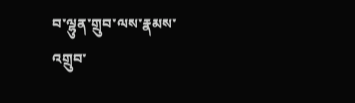བ་ལྷུན་གྲུབ་ལས་རྣམས་འགྲུབ་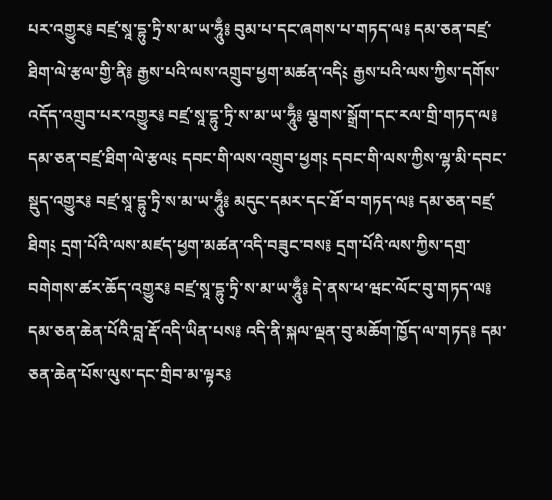པར་འགྱུར༔ བཛྲ་སཱ་དྷུ་ཏྲི་ས་མ་ཡ་ཧཱུྃ༔ བུམ་པ་དང་ཞགས་པ་གཏད་ལ༔ དམ་ཅན་བཛྲ་ཐིག་ལེ་རྩལ་གྱི་ནི༔ རྒྱས་པའི་ལས་འགྲུབ་ཕྱག་མཚན་འདི༴ རྒྱས་པའི་ལས་ཀྱིས་དགོས་འདོད་འགྲུབ་པར་འགྱུར༔ བཛྲ་སཱ་དྷུ་ཏྲི་ས་མ་ཡ་ཧཱུྃ༔ ལྕགས་སྒྲོག་དང་རལ་གྲི་གཏད་ལ༔ དམ་ཅན་བཛྲ་ཐིག་ལེ་རྩལ༴ དབང་གི་ལས་འགྲུབ་ཕྱག༴ དབང་གི་ལས་ཀྱིས་ལྷ་མི་དབང་སྡུད་འགྱུར༔ བཛྲ་སཱ་དྷུ་ཏྲི་ས་མ་ཡ་ཧཱུྃ༔ མདུང་དམར་དང་ཐོ་བ་གཏད་ལ༔ དམ་ཅན་བཛྲ་ཐིག༴ དྲག་པོའི་ལས་མཛད་ཕྱག་མཚན་འདི་བཟུང་བས༔ དྲག་པོའི་ལས་ཀྱིས་དགྲ་བགེགས་ཚར་ཆོད་འགྱུར༔ བཛྲ་སཱ་དྷུ་ཏྲི་ས་མ་ཡ་ཧཱུྃ༔ དེ་ནས་ཕ་ཝང་ལོང་བུ་གཏད་ལ༔ དམ་ཅན་ཆེན་པོའི་བླ་རྡོ་འདི་ཡིན་པས༔ འདི་ནི་སྐལ་ལྡན་བུ་མཆོག་ཁྱོད་ལ་གཏད༔ དམ་ཅན་ཆེན་པོས་ལུས་དང་གྲིབ་མ་ལྟར༔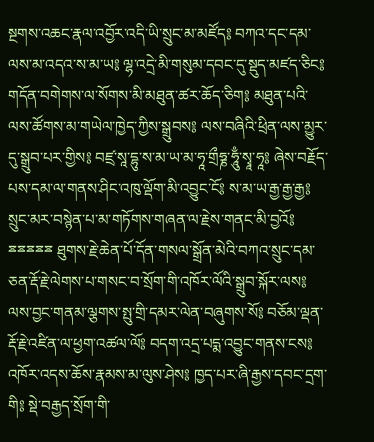སྔགས་འཆང་རྣལ་འབྱོར་འདི་ཡི་སྲུང་མ་མཛོད༔ བཀའ་དང་དམ་ལས་མ་འདའ་ས་མ་ཡ༔ ལྷ་འདྲེ་མི་གསུམ་དབང་དུ་སྡུད་མཛད་ཅིང༔ གདོན་བགེགས་ལ་སོགས་མི་མཐུན་ཚར་ཆོད་ཅིག༔ མཐུན་པའི་ལས་ཚོགས་མ་གཡེལ་ཁྱེད་ཀྱིས་སྒྲུབས༔ ལས་བཞིའི་ཕྲིན་ལས་མྱུར་དུ་སྒྲུབ་པར་གྱིས༔ བཛྲ་སཱ་དྷུ་ས་མ་ཡ་མ་ཧཱ་གྲྀཧྞ་ཧཱུྃ་སྭཱ་ཧཱ༔ ཞེས་བརྗོད་པས་དམ་ལ་གནས་ཤིང་འཁུ་ལྡོག་མི་འབྱུང་ངོ༔ ས་མ་ཡ་རྒྱ་རྒྱ་རྒྱ༔ སྲུང་མར་བསྙེན་པ་མ་གཏོགས་གཞན་ལ་རྗེས་གནང་མི་བྱའོ༔ ྈྈྈྈྈ ཐུགས་རྗེ་ཆེན་པོ་དོན་གསལ་སྒྲོན་མེའི་བཀའ་སྲུང་དམ་ཅན་རྡོ་རྗེ་ལེགས་པ་གསང་བ་སྲོག་གི་འཁོར་ལོའི་སྒྲུབ་སྐོར་ལས༔ ལས་བྱང་གནམ་ལྕགས་སྤུ་གྲི་དམར་ལེན་བཞུགས་སོ༔ བཅོམ་ལྡན་རྡོ་རྗེ་འཛིན་ལ་ཕྱག་འཚལ་ལོ༔ བདག་འདྲ་པདྨ་འབྱུང་གནས་ངས༔ འཁོར་འདས་ཆོས་རྣམས་མ་ལུས་ཤེས༔ ཁྱད་པར་ཞི་རྒྱས་དབང་དྲག་གི༔ སྡེ་བརྒྱད་སྲོག་གི་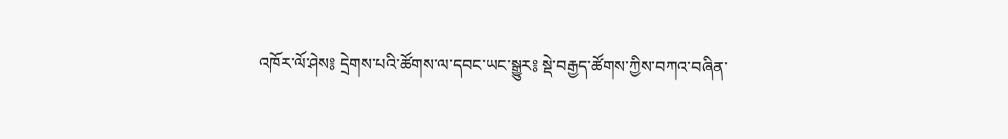འཁོར་ལོ་ཤེས༔ དྲེགས་པའི་ཚོགས་ལ་དབང་ཡང་སྒྱུར༔ སྡེ་བརྒྱད་ཚོགས་ཀྱིས་བཀའ་བཞིན་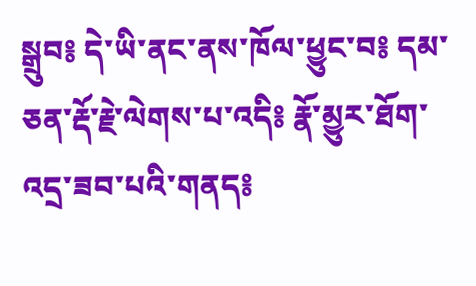སྒྲུབ༔ དེ་ཡི་ནང་ནས་ཁོལ་ཕྱུང་བ༔ དམ་ཅན་རྡོ་རྗེ་ལེགས་པ་འདི༔ རྣོ་མྱུར་ཐོག་འདྲ་ཟབ་པའི་གནད༔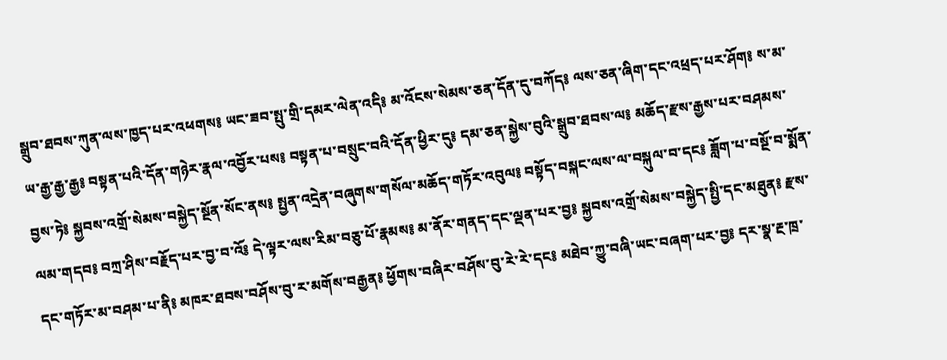སྒྲུབ་ཐབས་ཀུན་ལས་ཁྱད་པར་འཕགས༔ ཡང་ཟབ་སྤུ་གྲི་དམར་ལེན་འདི༔ མ་འོངས་སེམས་ཅན་དོན་དུ་བཀོད༔ ལས་ཅན་ཞིག་དང་འཕྲད་པར་ཤོག༔ ས་མ་ཡ་རྒྱ་རྒྱ་རྒྱ༔ བསྟན་པའི་དོན་གཉེར་རྣལ་འབྱོར་པས༔ བསྟན་པ་བསྲུང་བའི་དོན་ཕྱིར་དུ༔ དམ་ཅན་སྐྱེས་བུའི་སྒྲུབ་ཐབས་ལ༔ མཆོད་རྫས་རྒྱས་པར་བཤམས་བྱས་ཏེ༔ སྐྱབས་འགྲོ་སེམས་བསྐྱེད་སྔོན་སོང་ནས༔ སྤྱན་འདྲེན་བཞུགས་གསོལ་མཆོད་གཏོར་འབུལ༔ བསྟོད་བསྐང་ལས་ལ་བསྐུལ་བ་དང༔ ཟློག་པ་བསྔོ་བ་སྨོན་ལམ་གདབ༔ བཀྲ་ཤིས་བརྗོད་པར་བྱ་བ་འོ༔ དེ་ལྟར་ལས་རིམ་བཅུ་པོ་རྣམས༔ མ་ནོར་གནད་དང་ལྡན་པར་བྱ༔ སྐྱབས་འགྲོ་སེམས་བསྐྱེད་སྤྱི་དང་མཐུན༔ རྫས་དང་གཏོར་མ་བཤམ་པ་ནི༔ མཁར་ཐབས་བཤོས་བུ་ར་མགོས་བརྒྱན༔ ཕྱོགས་བཞིར་བཤོས་བུ་རེ་རེ་དང༔ མཐེབ་ཀྱུ་བཞི་ཡང་བཞག་པར་བྱ༔ དར་སྣ་རྔ་ཁྲ་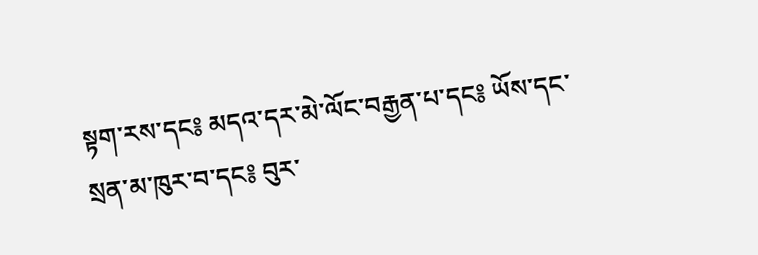སྟག་རས་དང༔ མདའ་དར་མེ་ལོང་བརྒྱན་པ་དང༔ ཡོས་དང་སྲན་མ་ཁུར་བ་དང༔ བུར་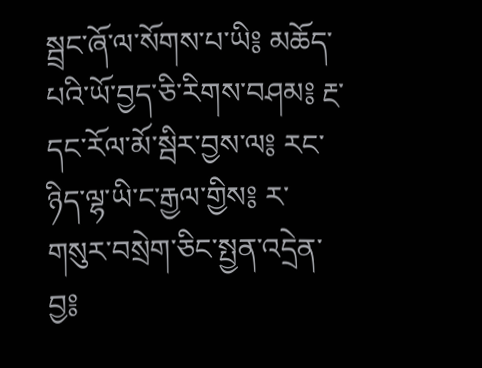སྦྲང་ཞོ་ལ་སོགས་པ་ཡི༔ མཆོད་པའི་ཡོ་བྱད་ཅི་རིགས་བཤམ༔ རྔ་དང་རོལ་མོ་སྦིར་བྱས་ལ༔ རང་ཉིད་ལྷ་ཡི་ང་རྒྱལ་གྱིས༔ ར་གསུར་བསྲེག་ཅིང་སྤྱན་འདྲེན་བྱ༔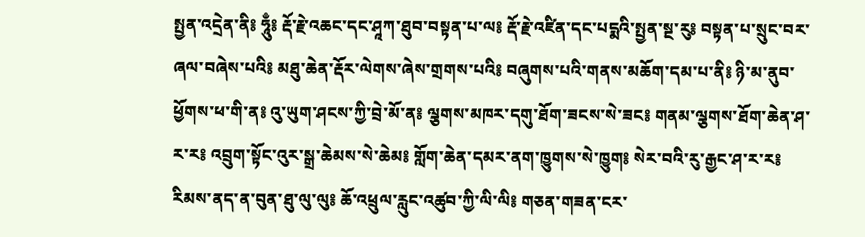སྤྱན་འདྲེན་ནི༔ ཧཱུྃ༔ རྡོ་རྗེ་འཆང་དང་ཤཱཀ་ཐུབ་བསྟན་པ་ལ༔ རྡོ་རྗེ་འཛིན་དང་པདྨའི་སྤྱན་སྔ་རུ༔ བསྟན་པ་སྲུང་བར་ཞལ་བཞེས་པའི༔ མཐུ་ཆེན་རྡོར་ལེགས་ཞེས་གྲགས་པའི༔ བཞུགས་པའི་གནས་མཆོག་དམ་པ་ནི༔ ཉི་མ་ནུབ་ཕྱོགས་ཕ་གི་ན༔ འུ་ཡུག་ཤངས་ཀྱི་བྲེ་མོ་ན༔ ལྕགས་མཁར་དགུ་ཐོག་ཟངས་སེ་ཟང༔ གནམ་ལྕགས་ཐོག་ཆེན་ཤ་ར་ར༔ འབྲུག་སྟོང་འུར་སྒྲ་ཆེམས་སེ་ཆེམ༔ གློག་ཆེན་དམར་ནག་ཁྱུགས་སེ་ཁྱུག༔ སེར་བའི་རུ་རྒྱང་ཤ་ར་ར༔ རིམས་ནད་ན་བུན་ཐུ་ལུ་ལུ༔ ཆོ་འཕྲུལ་རླུང་འཚུབ་ཀྱི་ལི་ལི༔ གཅན་གཟན་ངར་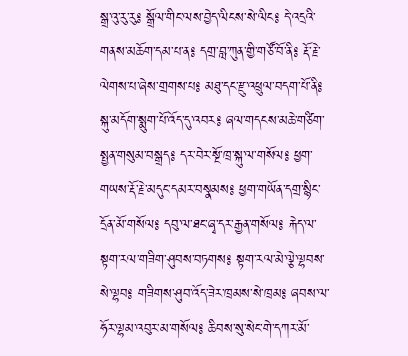སྒྲ་འུ་རུ་རུ༔ སྒྲོལ་གིང་ལས་བྱེད་ལིངས་སེ་ལིང༔ དེ་འདྲའི་གནས་མཆོག་དམ་པ་ན༔ དགྲ་བླ་ཀུན་གྱི་གཙོ་བོ་ནི༔ རྡོ་རྗེ་ལེགས་པ་ཞེས་གྲགས་པ༔ མཐུ་དང་རྫུ་འཕྲུལ་བདག་པོ་ནི༔ སྐུ་མདོག་སྨུག་པོ་འོད་དུ་འབར༔ ཞལ་གདངས་མཆེ་གཙིག་སྤྱན་གསུམ་བསྒྲད༔ དར་བེར་སྔོ་ཁྲ་སྐུ་ལ་གསོལ༔ ཕྱག་གཡས་རྡོ་རྗེ་མདུང་དམར་བསྣམས༔ ཕྱག་གཡོན་དགྲ་སྙིང་དྲོན་མོ་གསོལ༔ དབུ་ལ་ཐང་ཞྭ་དར་རྒྱན་གསོལ༔ རྐེད་ལ་སྟག་རལ་གཟིག་ཤུབས་བཏགས༔ སྟག་རལ་མེ་ལྕེ་ལྷབས་སེ་ལྷབ༔ གཟིགས་ཤུབ་འོད་ཟེར་ཁྲམས་སེ་ཁྲམ༔ ཞབས་ལ་ཧོར་ལྷམ་འབུར་མ་གསོལ༔ ཆིབས་སུ་སེང་གེ་དཀར་མོ་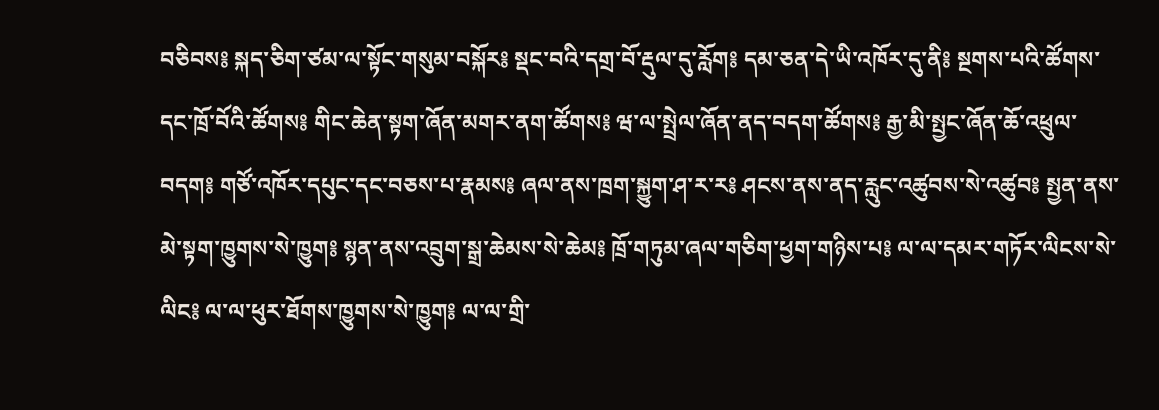བཅིབས༔ སྐད་ཅིག་ཙམ་ལ་སྟོང་གསུམ་བསྐོར༔ སྡང་བའི་དགྲ་བོ་རྡུལ་དུ་རློག༔ དམ་ཅན་དེ་ཡི་འཁོར་དུ་ནི༔ སྔགས་པའི་ཚོགས་དང་ཁྲོ་བོའི་ཚོགས༔ གིང་ཆེན་སྟག་ཞོན་མགར་ནག་ཚོགས༔ ཝ་ལ་སྤྲེལ་ཞོན་ནད་བདག་ཚོགས༔ རྒྱ་མི་སྤྱང་ཞོན་ཆོ་འཕྲུལ་བདག༔ གཙོ་འཁོར་དཔུང་དང་བཅས་པ་རྣམས༔ ཞལ་ནས་ཁྲག་སྐྱུག་ཤ་ར་ར༔ ཤངས་ནས་ནད་རླུང་འཚུབས་སེ་འཚུབ༔ སྤྱན་ནས་མེ་སྟག་ཁྱུགས་སེ་ཁྱུག༔ སྙན་ནས་འབྲུག་སྒྲ་ཆེམས་སེ་ཆེམ༔ ཁྲོ་གཏུམ་ཞལ་གཅིག་ཕྱག་གཉིས་པ༔ ལ་ལ་དམར་གཏོར་ལིངས་སེ་ལིང༔ ལ་ལ་ཕུར་ཐོགས་ཁྱུགས་སེ་ཁྱུག༔ ལ་ལ་གྲི་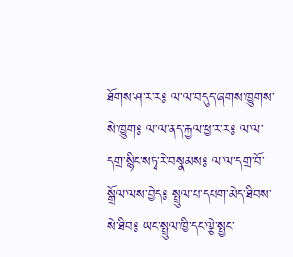ཐོགས་ཤ་ར་ར༔ ལ་ལ་བདུད་ཞགས་ཁྱུགས་སེ་ཁྱུག༔ ལ་ལ་ནད་རྐྱལ་ཕྱ་ར་ར༔ ལ་ལ་དགྲ་སྙིང་སཏྭ་རེ་བསྣམས༔ ལ་ལ་དགྲ་བོ་སྒྲོལ་ལས་བྱེད༔ སྤྲུལ་པ་དཔག་མེད་ཐིབས་སེ་ཐིབ༔ ཡང་སྤྲུལ་ཁྱི་དང་ལྕེ་སྤྱང་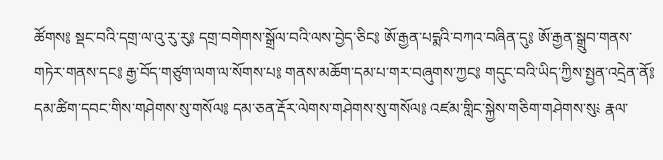ཚོགས༔ སྡང་བའི་དགྲ་ལ་འུ་རུ་རུ༔ དགྲ་བགེགས་སྒྲོལ་བའི་ལས་བྱེད་ཅིང༔ ཨོ་རྒྱན་པདྨའི་བཀའ་བཞིན་དུ༔ ཨོ་རྒྱན་སྒྲུབ་གནས་གཏེར་གནས་དང༔ རྒྱ་བོད་གཙུག་ལག་ལ་སོགས་པ༔ གནས་མཆོག་དམ་པ་གར་བཞུགས་ཀྱང༔ གདུང་བའི་ཡིད་ཀྱིས་སྤྱན་འདྲེན་ནོ༔ དམ་ཚིག་དབང་གིས་གཤེགས་སུ་གསོལ༔ དམ་ཅན་རྡོར་ལེགས་གཤེགས་སུ་གསོལ༔ འཛམ་གླིང་སྐྱེས་གཅིག་གཤེགས་སུ༴ རྣལ་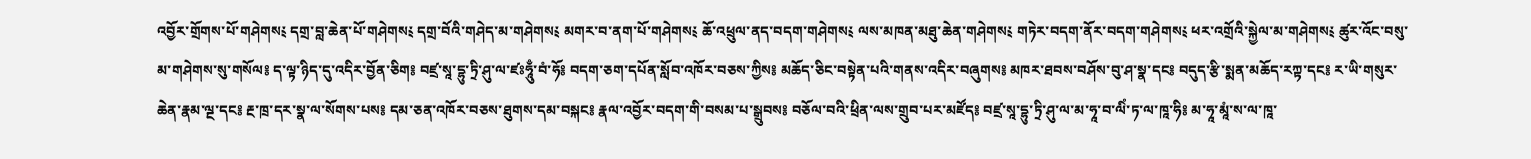འབྱོར་གྲོགས་པོ་གཤེགས༴ དགྲ་བླ་ཆེན་པོ་གཤེགས༴ དགྲ་བོའི་གཤེད་མ་གཤེགས༴ མགར་བ་ནག་པོ་གཤེགས༴ ཆོ་འཕྲུལ་ནད་བདག་གཤེགས༴ ལས་མཁན་མཐུ་ཆེན་གཤེགས༴ གཏེར་བདག་ནོར་བདག་གཤེགས༴ ཕར་འགྲོའི་སྐྱེལ་མ་གཤེགས༴ ཚུར་འོང་བསུ་མ་གཤེགས་སུ་གསོལ༔ ད་ལྟ་ཉིད་དུ་འདིར་བྱོན་ཅིག༔ བཛྲ་སཱ་དྷུ་ཏྲི་ཤུ་ལ་ཛཿཧཱུྃ་བཾ་ཧོ༔ བདག་ཅག་དཔོན་སློབ་འཁོར་བཅས་ཀྱིས༔ མཆོད་ཅིང་བསྟེན་པའི་གནས་འདིར་བཞུགས༔ མཁར་ཐབས་བཤོས་བུ་ཤ་སྣ་དང༔ བདུད་རྩི་སྨན་མཆོད་རཀྟ་དང༔ ར་ཡི་གསུར་ཆེན་རྣམ་ལྔ་དང༔ རྔ་ཁྲ་དར་སྣ་ལ་སོགས་པས༔ དམ་ཅན་འཁོར་བཅས་ཐུགས་དམ་བསྐང༔ རྣལ་འབྱོར་བདག་གི་བསམ་པ་སྒྲུབས༔ བཅོལ་བའི་ཕྲིན་ལས་གྲུབ་པར་མཛོད༔ བཛྲ་སཱ་དྷུ་ཏྲི་ཤུ་ལ་མ་ཧཱ་བ་ལིཾ་ཏ་ལ་ཁཱ་ཧི༔ མ་ཧཱ་མཱཾ་ས་ལ་ཁཱ་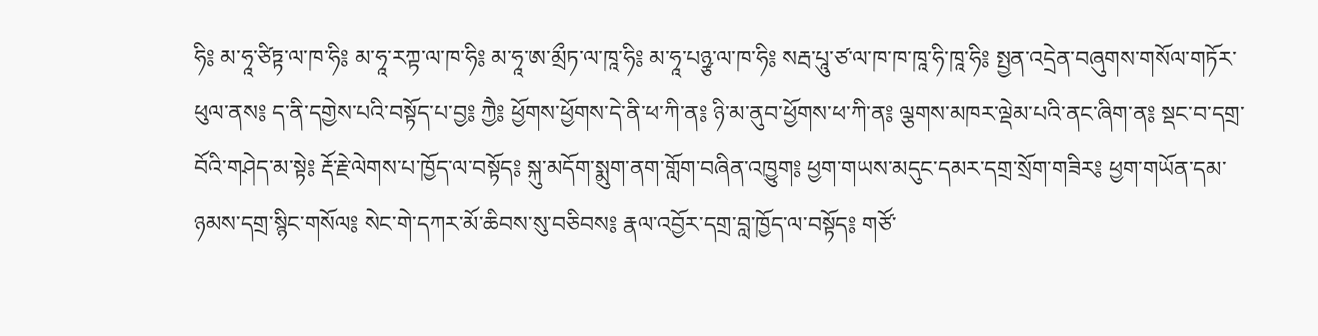ཧི༔ མ་ཧཱ་ཙིཏྟ་ལ་ཁ་ཧི༔ མ་ཧཱ་རཀྟ་ལ་ཁ་ཧི༔ མ་ཧཱ་ཨ་མྲྀཏ་ལ་ཁཱ་ཧི༔ མ་ཧཱ་པཉྩ་ལ་ཁ་ཧི༔ སརྦ་པཱུ་ཙ་ལ་ཁ་ཁ་ཁཱ་ཧི་ཁཱ་ཧི༔ སྤྱན་འདྲེན་བཞུགས་གསོལ་གཏོར་ཕུལ་ནས༔ ད་ནི་དགྱེས་པའི་བསྟོད་པ་བྱ༔ ཀྱཻ༔ ཕྱོགས་ཕྱོགས་དེ་ནི་ཕ་ཀི་ན༔ ཉི་མ་ནུབ་ཕྱོགས་ཕ་ཀི་ན༔ ལྕགས་མཁར་ལྡེམ་པའི་ནང་ཞིག་ན༔ སྡང་བ་དགྲ་བོའི་གཤེད་མ་སྟེ༔ རྡོ་རྗེ་ལེགས་པ་ཁྱོད་ལ་བསྟོད༔ སྐུ་མདོག་སྨུག་ནག་གློག་བཞིན་འཁྱུག༔ ཕྱག་གཡས་མདུང་དམར་དགྲ་སྲོག་གཟིར༔ ཕྱག་གཡོན་དམ་ཉམས་དགྲ་སྙིང་གསོལ༔ སེང་གེ་དཀར་མོ་ཆིབས་སུ་བཅིབས༔ རྣལ་འབྱོར་དགྲ་བླ་ཁྱོད་ལ་བསྟོད༔ གཙོ་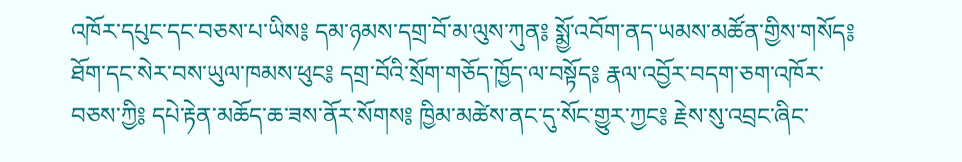འཁོར་དཔུང་དང་བཅས་པ་ཡིས༔ དམ་ཉམས་དགྲ་བོ་མ་ལུས་ཀུན༔ སྨྱོ་འབོག་ནད་ཡམས་མཚོན་གྱིས་གསོད༔ ཐོག་དང་སེར་བས་ཡུལ་ཁམས་ཕུང༔ དགྲ་བོའི་སྲོག་གཅོད་ཁྱོད་ལ་བསྟོད༔ རྣལ་འབྱོར་བདག་ཅག་འཁོར་བཅས་ཀྱི༔ དཔེ་རྟེན་མཆོད་ཆ་ཟས་ནོར་སོགས༔ ཁྱིམ་མཚེས་ནང་དུ་སོང་གྱུར་ཀྱང༔ རྗེས་སུ་འབྲང་ཞིང་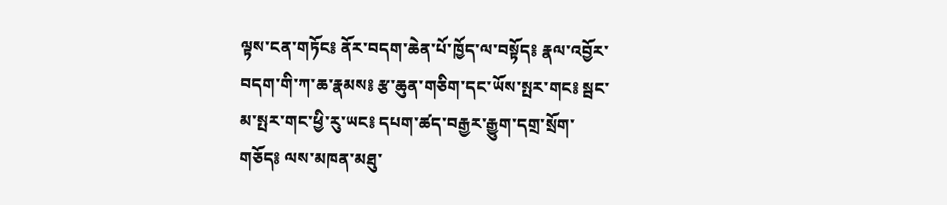ལྟས་ངན་གཏོང༔ ནོར་བདག་ཆེན་པོ་ཁྱོད་ལ་བསྟོད༔ རྣལ་འབྱོར་བདག་གི་ཀ་ཆ་རྣམས༔ རྩ་ཆུན་གཅིག་དང་ཡོས་སྤར་གང༔ སྦང་མ་སྤར་གང་ཕྱི་རུ་ཡང༔ དཔག་ཚད་བརྒྱར་རྒྱུག་དགྲ་སྲོག་གཅོད༔ ལས་མཁན་མཐུ་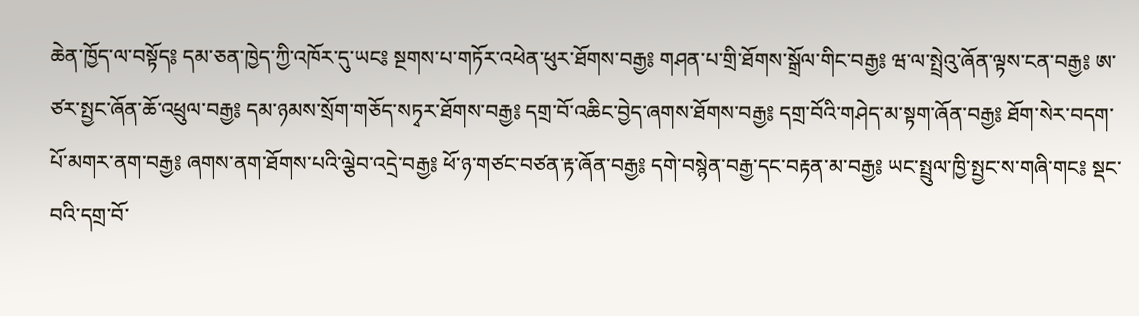ཆེན་ཁྱོད་ལ་བསྟོད༔ དམ་ཅན་ཁྱེད་ཀྱི་འཁོར་དུ་ཡང༔ སྔགས་པ་གཏོར་འཕེན་ཕུར་ཐོགས་བརྒྱ༔ གཤན་པ་གྲི་ཐོགས་སྒྲོལ་གིང་བརྒྱ༔ ཝ་ལ་སྤྲེའུ་ཞོན་ལྟས་ངན་བརྒྱ༔ ཨ་ཙར་སྤྱང་ཞོན་ཆོ་འཕྲུལ་བརྒྱ༔ དམ་ཉམས་སྲོག་གཅོད་སཏྭར་ཐོགས་བརྒྱ༔ དགྲ་བོ་འཆིང་བྱེད་ཞགས་ཐོགས་བརྒྱ༔ དགྲ་བོའི་གཤེད་མ་སྟག་ཞོན་བརྒྱ༔ ཐོག་སེར་བདག་པོ་མགར་ནག་བརྒྱ༔ ཞགས་ནག་ཐོགས་པའི་ལྕེབ་འདྲེ་བརྒྱ༔ ཕོ་ཉ་གཙང་བཙན་རྟ་ཞོན་བརྒྱ༔ དགེ་བསྙེན་བརྒྱ་དང་བརྟན་མ་བརྒྱ༔ ཡང་སྤྲུལ་ཁྱི་སྤྱང་ས་གཞི་གང༔ སྡང་བའི་དགྲ་བོ་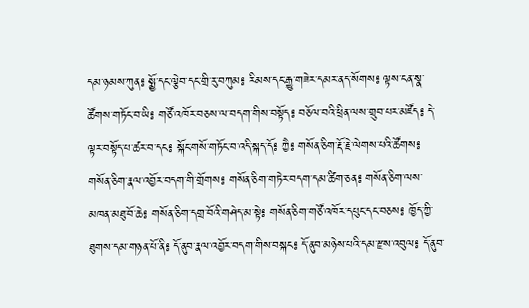དམ་ཉམས་ཀུན༔ སྨྱོ་དང་ལྕེབ་དང་གྲི་རུ་བཀུམ༔ རིམས་དང་རྒྱུ་གཟེར་དམར་ནད་སོགས༔ ལྟས་ངན་སྣ་ཚོགས་གཏོང་བ་ཡི༔ གཙོ་འཁོར་བཅས་ལ་བདག་གིས་བསྟོད༔ བཅོལ་བའི་ཕྲིན་ལས་གྲུབ་པར་མཛོད༔ དེ་ལྟར་བསྟོད་པ་ཚར་བ་དང༔ སྐོང་གསོ་གཏོང་བ་འདི་སྐད་དོ༔ ཀྱཻ༔ གསོན་ཅིག་རྡོ་རྗེ་ལེགས་པའི་ཚོགས༔ གསོན་ཅིག་རྣལ་འབྱོར་བདག་གི་གྲོགས༔ གསོན་ཅིག་གཏེར་བདག་དམ་ཚིག་ཅན༔ གསོན་ཅིག་ལས་མཁན་མཐུ་བོ་ཆེ༔ གསོན་ཅིག་དགྲ་བོའི་གཤེད་མ་སྟེ༔ གསོན་ཅིག་གཙོ་འཁོར་དཔུང་དང་བཅས༔ ཁྱོད་ཀྱི་ཐུགས་དམ་གཉན་པོ་ནི༔ དོ་ནུབ་རྣལ་འབྱོར་བདག་གིས་བསྐང༔ དོ་ནུབ་མཉེས་པའི་དམ་རྫས་འབུལ༔ དོ་ནུབ་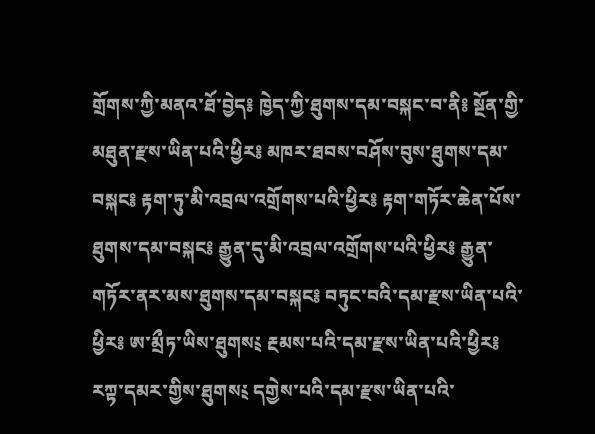གྲོགས་ཀྱི་མནའ་ཐོ་བྱེད༔ ཁྱེད་ཀྱི་ཐུགས་དམ་བསྐང་བ་ནི༔ སྔོན་གྱི་མཐུན་རྫས་ཡིན་པའི་ཕྱིར༔ མཁར་ཐབས་བཤོས་བུས་ཐུགས་དམ་བསྐང༔ རྟག་ཏུ་མི་འབྲལ་འགྲོགས་པའི་ཕྱིར༔ རྟག་གཏོར་ཆེན་པོས་ཐུགས་དམ་བསྐང༔ རྒྱུན་དུ་མི་འབྲལ་འགྲོགས་པའི་ཕྱིར༔ རྒྱུན་གཏོར་ནར་མས་ཐུགས་དམ་བསྐང༔ བཏུང་བའི་དམ་རྫས་ཡིན་པའི་ཕྱིར༔ ཨ་མྲྀཏ་ཡིས་ཐུགས༴ རྔམས་པའི་དམ་རྫས་ཡིན་པའི་ཕྱིར༔ རཀྟ་དམར་གྱིས་ཐུགས༴ དགྱེས་པའི་དམ་རྫས་ཡིན་པའི་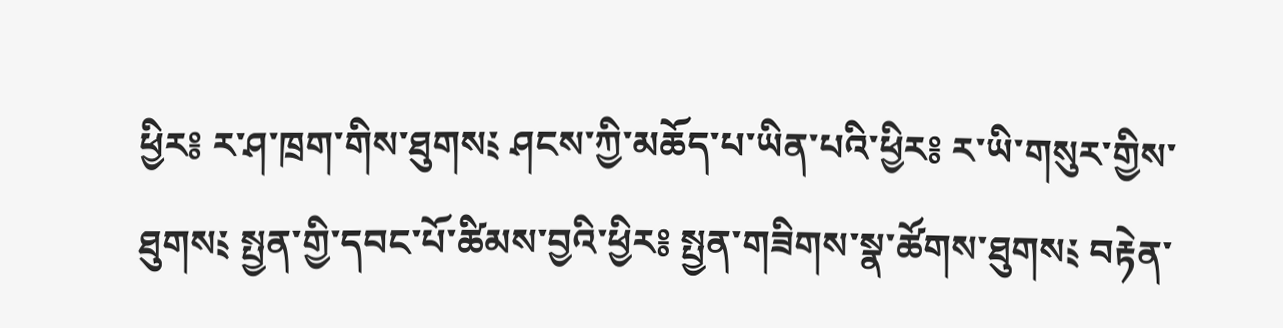ཕྱིར༔ ར་ཤ་ཁྲག་གིས་ཐུགས༴ ཤངས་ཀྱི་མཆོད་པ་ཡིན་པའི་ཕྱིར༔ ར་ཡི་གསུར་གྱིས་ཐུགས༴ སྤྱན་གྱི་དབང་པོ་ཚིམས་བྱའི་ཕྱིར༔ སྤྱན་གཟིགས་སྣ་ཚོགས་ཐུགས༴ བརྟེན་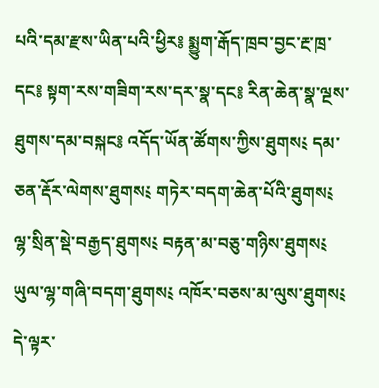པའི་དམ་རྫས་ཡིན་པའི་ཕྱིར༔ སྨྱུག་རྒོད་ཁྲབ་བྱང་རྔ་ཁྲ་དང༔ སྟག་རས་གཟིག་རས་དར་སྣ་དང༔ རིན་ཆེན་སྣ་ལྔས་ཐུགས་དམ་བསྐང༔ འདོད་ཡོན་ཚོགས་ཀྱིས་ཐུགས༴ དམ་ཅན་རྡོར་ལེགས་ཐུགས༴ གཏེར་བདག་ཆེན་པོའི་ཐུགས༴ ལྷ་སྲིན་སྡེ་བརྒྱད་ཐུགས༴ བརྟན་མ་བཅུ་གཉིས་ཐུགས༴ ཡུལ་ལྷ་གཞི་བདག་ཐུགས༴ འཁོར་བཅས་མ་ལུས་ཐུགས༴ དེ་ལྟར་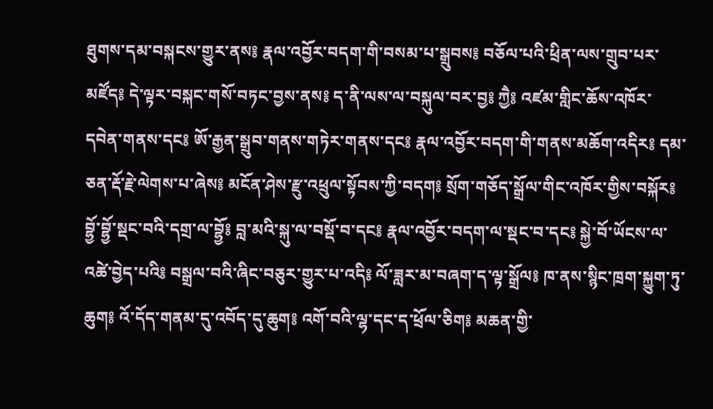ཐུགས་དམ་བསྐངས་གྱུར་ནས༔ རྣལ་འབྱོར་བདག་གི་བསམ་པ་སྒྲུབས༔ བཅོལ་པའི་ཕྲིན་ལས་གྲུབ་པར་མཛོད༔ དེ་ལྟར་བསྐང་གསོ་བཏང་བྱས་ནས༔ ད་ནི་ལས་ལ་བསྐུལ་བར་བྱ༔ ཀྱཻ༔ འཛམ་གླིང་ཆོས་འཁོར་དབེན་གནས་དང༔ ཨོ་རྒྱན་སྒྲུབ་གནས་གཏེར་གནས་དང༔ རྣལ་འབྱོར་བདག་གི་གནས་མཆོག་འདིར༔ དམ་ཅན་རྡོ་རྗེ་ལེགས་པ་ཞེས༔ མངོན་ཤེས་རྫུ་འཕྲུལ་སྟོབས་ཀྱི་བདག༔ སྲོག་གཅོད་སྒྲོལ་གིང་འཁོར་གྱིས་བསྐོར༔ བྷྱོ་བྷྱོ་སྡང་བའི་དགྲ་ལ་བྷྱོ༔ བླ་མའི་སྐུ་ལ་བསྡོ་བ་དང༔ རྣལ་འབྱོར་བདག་ལ་སྡང་བ་དང༔ སྐྱེ་བོ་ཡོངས་ལ་འཚེ་བྱེད་པའི༔ བསྒྲལ་བའི་ཞིང་བཅུར་གྱུར་པ་འདི༔ ལོ་ཟླར་མ་བཞག་ད་ལྟ་སྒྲོལ༔ ཁ་ནས་སྙིང་ཁྲག་སྐྱུག་ཏུ་ཆུག༔ འོ་དོད་གནམ་དུ་འབོད་དུ་ཆུག༔ འགོ་བའི་ལྷ་དང་ད་ཕྲོལ་ཅིག༔ མཆན་གྱི་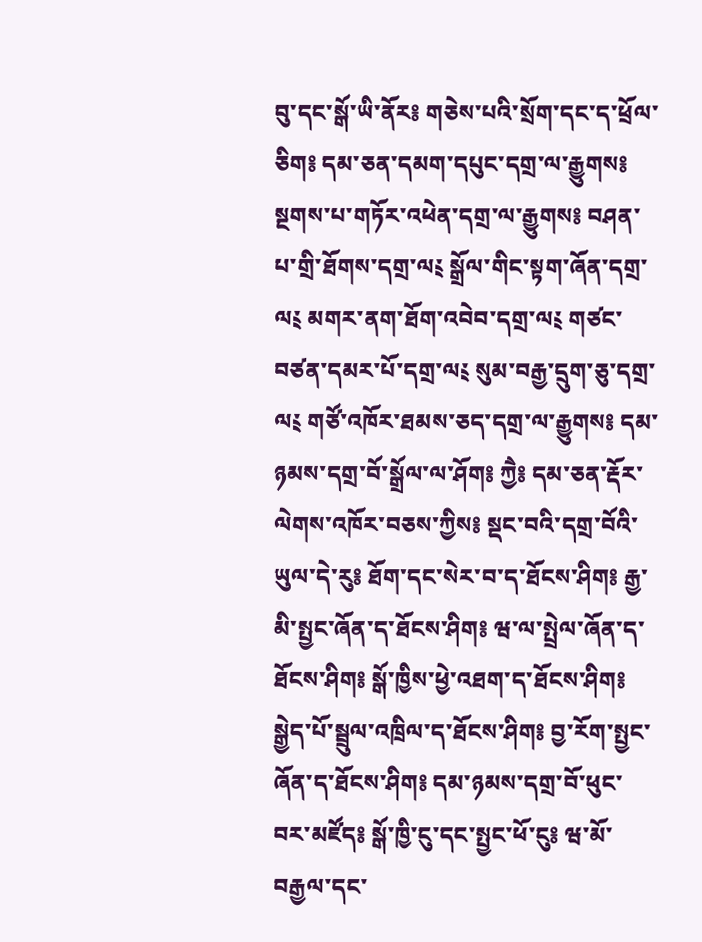བུ་དང་སྒོ་ཡི་ནོར༔ གཅེས་པའི་སྲོག་དང་ད་ཕྲོལ་ཅིག༔ དམ་ཅན་དམག་དཔུང་དགྲ་ལ་རྒྱུགས༔ སྔགས་པ་གཏོར་འཕེན་དགྲ་ལ་རྒྱུགས༔ བཤན་པ་གྲི་ཐོགས་དགྲ་ལ༴ སྒྲོལ་གིང་སྟག་ཞོན་དགྲ་ལ༴ མགར་ནག་ཐོག་འབེབ་དགྲ་ལ༴ གཙང་བཙན་དམར་པོ་དགྲ་ལ༴ སུམ་བརྒྱ་དྲུག་ཅུ་དགྲ་ལ༴ གཙོ་འཁོར་ཐམས་ཅད་དགྲ་ལ་རྒྱུགས༔ དམ་ཉམས་དགྲ་བོ་སྒྲོལ་ལ་ཤོག༔ ཀྱཻ༔ དམ་ཅན་རྡོར་ལེགས་འཁོར་བཅས་ཀྱིས༔ སྡང་བའི་དགྲ་བོའི་ཡུལ་དེ་རུ༔ ཐོག་དང་སེར་བ་ད་ཐོངས་ཤིག༔ རྒྱ་མི་སྤྱང་ཞོན་ད་ཐོངས་ཤིག༔ ཝ་ལ་སྤྲེལ་ཞོན་ད་ཐོངས་ཤིག༔ སྒོ་ཁྱིས་ཕྱེ་འཐག་ད་ཐོངས་ཤིག༔ སྒྱེད་པོ་སྦྲུལ་འཁྲིལ་ད་ཐོངས་ཤིག༔ བྱ་རོག་སྤྱང་ཞོན་ད་ཐོངས་ཤིག༔ དམ་ཉམས་དགྲ་བོ་ཕུང་བར་མཛོད༔ སྒོ་ཁྱི་ངུ་དང་སྤྱང་ཕོ་ངུ༔ ཝ་མོ་བརྒྱལ་དང་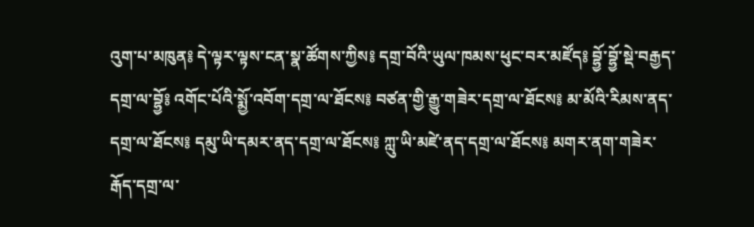འུག་པ་མཁུན༔ དེ་ལྟར་ལྟས་ངན་སྣ་ཚོགས་ཀྱིས༔ དགྲ་བོའི་ཡུལ་ཁམས་ཕུང་བར་མཛོད༔ བྷྱོ་བྷྱོ་སྡེ་བརྒྱད་དགྲ་ལ་བྷྱོ༔ འགོང་པོའི་སྨྱོ་འབོག་དགྲ་ལ་ཐོངས༔ བཙན་གྱི་རྒྱུ་གཟེར་དགྲ་ལ་ཐོངས༔ མ་མོའི་རིམས་ནད་དགྲ་ལ་ཐོངས༔ དམུ་ཡི་དམར་ནད་དགྲ་ལ་ཐོངས༔ ཀླུ་ཡི་མཛེ་ནད་དགྲ་ལ་ཐོངས༔ མགར་ནག་གཟེར་རྒོད་དགྲ་ལ་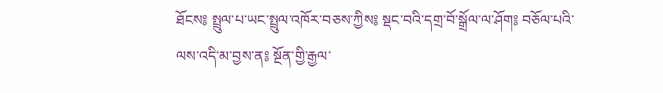ཐོངས༔ སྤྲུལ་པ་ཡང་སྤྲུལ་འཁོར་བཅས་ཀྱིས༔ སྡང་བའི་དགྲ་བོ་སྒྲོལ་ལ་ཤོག༔ བཅོལ་པའི་ལས་འདི་མ་བྱས་ན༔ སྔོན་གྱི་རྒྱལ་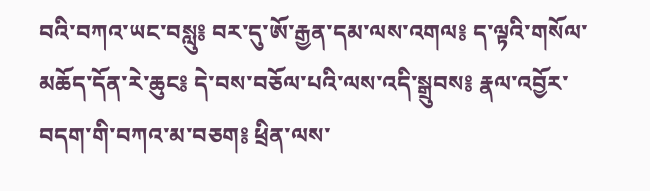བའི་བཀའ་ཡང་བསླུ༔ བར་དུ་ཨོ་རྒྱན་དམ་ལས་འགལ༔ ད་ལྟའི་གསོལ་མཆོད་དོན་རེ་ཆུང༔ དེ་བས་བཅོལ་པའི་ལས་འདི་སྒྲུབས༔ རྣལ་འབྱོར་བདག་གི་བཀའ་མ་བཅག༔ ཕྲིན་ལས་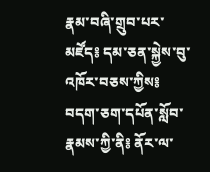རྣམ་བཞི་གྲུབ་པར་མཛོད༔ དམ་ཅན་སྐྱེས་བུ་འཁོར་བཅས་ཀྱིས༔ བདག་ཅག་དཔོན་སློབ་རྣམས་ཀྱི་ནི༔ ནོར་ལ་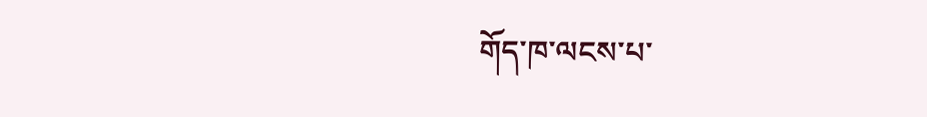གོད་ཁ་ལངས་པ་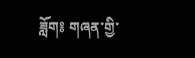ཟློག༔ གཞན་གྱི་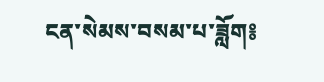ངན་སེམས་བསམ་པ་ཟློག༔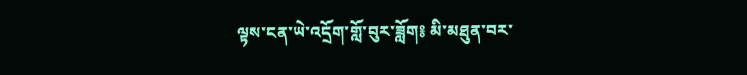ལྟས་ངན་ཡེ་འདྲོག་གློ་བུར་ཟློག༔ མི་མཐུན་བར་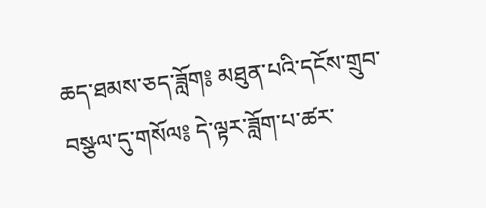ཆད་ཐམས་ཅད་ཟློག༔ མཐུན་པའི་དངོས་གྲུབ་བསྩལ་དུ་གསོལ༔ དེ་ལྟར་ཟློག་པ་ཚར་